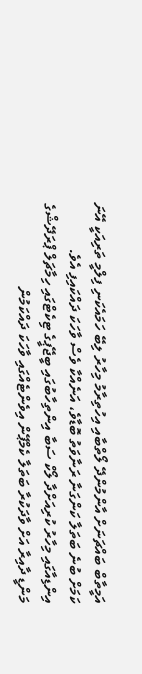އަމީތާބް ބައްޗަނަށް އާންމުންދޭ ލޯތްބާއި އިހުތިރާމު މިހާރު ލިބޭ ހަމައެކަނި ފިލްމީ ތަރިއަކީ އޭނަ ކަމަށް ބުނެ ބަތަލާ ކަންގަނާ ރަނާވަތު ބޮޑާވެ، އަނެއްކާ ވެސް ވާހަކަ ދައްކައިފި އެވެ.
އިންޑިއާގައި މިހާރު ކުރިއަށްދާ ލޯކް ސަބާ އިންތިހާބުގައި ބީޖޭޕީގެ ޓިކެޓްގައި ހިމާޗަލް ޕްރަދޭޝްގެ މަންޑީ ދާއިރާ އަށް ވާދަކުރާ ބަތަލާ ކެމްޕޭން އިވެންޓެއްގައި ވާހަކަ ދައްކަމުން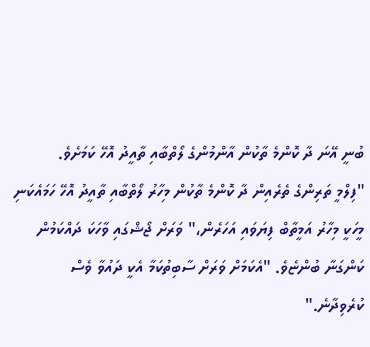ބުނީ އޭނަ ދާ ކޮންމެ ތާކުން އާންމުންގެ ލޯތްބާއި ތާއީދު އޮހޭ ކަމަށެވެ.
"ފިލްމީ ތަރިންގެ ތެރެއިން ދާ ކޮންމެ ތާކުން މިހާރު ލޯތްބާއި ތާއީދު އޮހޭ ހަމައެކަނި މީހަކީ މިހާރު އަމީތާބް ފިޔަވައި އަހަރެން،" ވަރަށް ޖޯޝްގައި ވާހަކަ ދައްކަމުން ކަންގަނާ ބުންޏެވެ. "އެކަމަށް ވަރަށް ސާބިތުކަމާ އެކީ ދައުވާ ވެސް ކުރެވިދާނެ."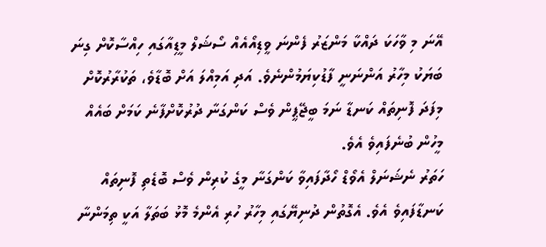އޭނަ މި ވާހަކަ ދައްކާ މަންޒަރު ފެންނަ ވީޑިއޯއެއް ސޯޝަލް މީޑިއާގައި ހިއްސާކޮށް ގިނަ ބަޔަކު މިހާރު އަންނަނީ ފާޑުކިޔަމުންނެވެ. އަދި އަމިއްލަ އަށް ބޮޑާވެ، ތަކުރާރުކޮށް މިފަދަ ފޮނިތައް ކަނޑާ ނަމަ ބީޖޭޕީން ވެސް ކަންގަނާ ދުރުކޮށްފާނެ ކަމަށް ބައެއް މީހުން ބުނެފައިވެ އެވެ.
ހަތަރު ނެޝަނަލް އެވޯޑް ހޯދާފައިވާ ކަންގަނާ މީގެ ކުރިން ވެސް ބޮޑެތި ފޮނިތައް ކަނޑާފައިވެ އެވެ. އެގޮތުން ދުނިޔޭގައި މިހާރު ހުރި އެންމެ މޮޅު ބަތަލާ އަކީ ތިމަންނާ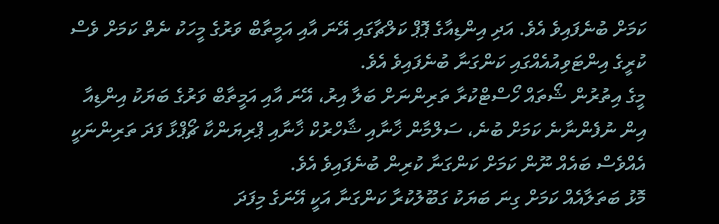ކަމަށް ބުނެފައިވެ އެވެ. އަދި އިންޑިއާގެ ޕޮޕް ކަލްޗާގައި އޭނަ އާއި އަމީތާބް ވަރުގެ މީހަކު ނެތް ކަމަށް ވެސް ކުރީގެ އިންޓަވިއުއެއްގައި ކަންގަނާ ބުނެފައިވެ އެވެ.
މީގެ އިތުރުން ޝޯތައް ހޯސްޓްކުރާ ތަރިންނަށް ބަލާ އިރު، އޭނަ އާއި އަމީތާބް ވަރުގެ ބަޔަކު އިންޑިއާ އިން ނުފެންނާނެ ކަމަށް ބުނެ، ސަލްމާން ޚާނާއި ޝާހްރުކް ޚާނާއި ޕްރިޔަންކާ ޗޯޕްޅާ ފަދަ ތަރިންނަކީ އެއްވެސް ބައެއް ނޫން ކަމަށް ކަންގަނާ ކުރިން ބުނެފައިވެ އެވެ.
މޮޅު ބަތަލާއެއް ކަމަށް ގިނަ ބަޔަކު ގަބޫލުކުރާ ކަންގަނާ އަކީ އޭނަގެ މިފަދަ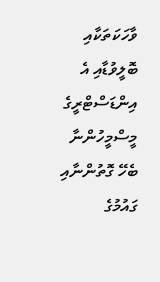ވާހަކަތަކާއި ބޮލީވުޑާއި އެ އިންޑަސްޓްރީގެ މީސްމީހުންނާ ބެހޭ ގޮތުންނާއި ގައުމުގެ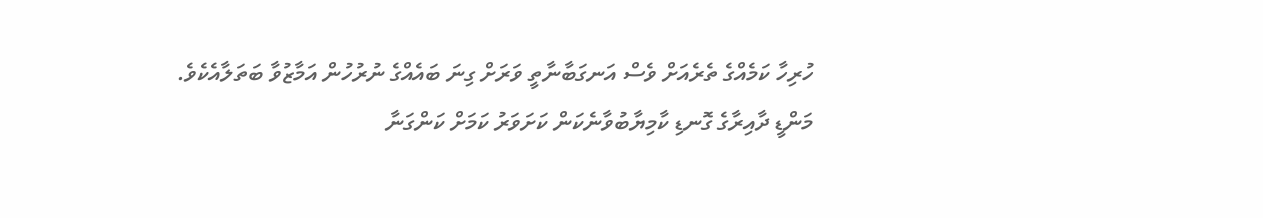ހުރިހާ ކަމެއްގެ ތެރެއަށް ވެސް އަނގަބާނާތީ ވަރަށް ގިނަ ބައެއްގެ ނުރުހުން އަމާޒުވާ ބަތަލާއެކެވެ.
މަންޑީ ދާއިރާގެ ގޮނޑި ކާމިޔާބުވާނެކަން ކަށަވަރު ކަމަށް ކަންގަނާ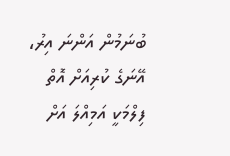ބުނަމުން އަންނަ އިރު، އޭނަގެ ކުރިއަށް އޮތް ފިލްމަކީ އަމިއްލަ އަށް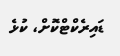ޑައިރެކްޓްކޮށް، ކުޅެ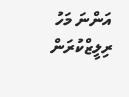އަންނަ މަހު ރިލީޒްކުރަން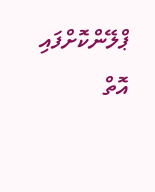ޕްލޭންކޮށްފައި އޮތް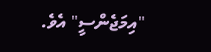"އިމަޖެންސީ" އެވެ.